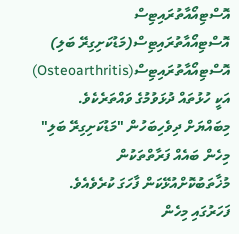އޮސްޓިއޯއާތުރައިޓިސް
އޮސްޓިއޯއާތުރައިޓިސް(މަޑުކަށިގިރޭ ބަލި)
އޮސްޓިއޯއާތުރައިޓިސް(Osteoarthritis) އަކީ ހުޅުތައް ދުޅަވުމުގެ ވައްތަރެކެވެ. މިބައްޔަށް ދިވެހިބަހުން "މަޑުކަށިގިރޭ ބަލި" މިހެން ބައެއް ފަރާތްތަކުން މުޚާތަބުކޮށްއުޅޭކަން ފާހަގަ ކުރެވެއެވެ. ފަހަރުގައި މިހެން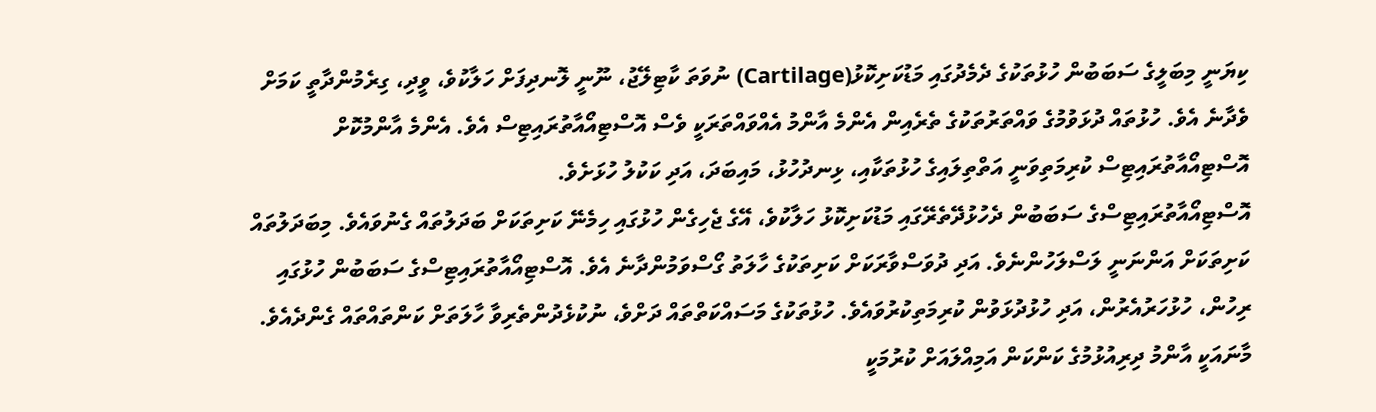ކިޔަނީ މިބަލީގެ ސަބަބުން ހުޅުތަކުގެ ދެމެދުގައި މަޑުކަށިކޮޅު(Cartilage) ނުވަތަ ކާޓިލޭޖު، ނޫނީ ލޮނދިފަށް ހަލާކުވެ، ވީދި، ގިރެމުންދާތީ ކަމަށް ވެދާނެ އެވެ. ހުޅުތައް ދުޅަވުމުގެ ވައްތަރުތަކުގެ ތެރެއިން އެންމެ އާންމު އެއްވައްތަރަކީ ވެސް އޮސްޓިއޯއާތުރައިޓިސް އެވެ. އެންމެ އާންމުކޮށް އޮސްޓިއޯއާތުރައިޓިސް ކުރިމަތިވަނީ އަތްތިލައިގެ ހުޅުތަކާއި، ޅިނދުހުޅު، މައިބަދަ، އަދި ކަކުލު ހުޅަށެވެ.
އޮސްޓިއޯއާތުރައިޓިސްގެ ސަބަބުން ދެހުޅުދޭތެރޭގައި މަޑުކަށިކޮޅު ހަލާކުވެ، އޭގެ ޖެހިގެން ހުޅުގައި ހިމެނޭ ކަށިތަކަށް ބަދަލުތައް ގެނުވައެވެ. މިބަދަލުތައް ކަށިތަކަށް އަންނަނީ ލަސްލަހުންނެވެ. އަދި ދުވަސްވާރަކަށް ކަށިތަކުގެ ހާލަތު ގޯސްވަމުންދާނެ އެވެ. އޮސްޓިއޯއާތުރައިޓިސްގެ ސަބަބުން ހުޅުގައި ރިހުން، ހުޅުހަރުއެރުން، އަދި ހުޅުދުޅަވުން ކުރިމަތިކުރުވައެވެ. ހުޅުތަކުގެ މަސައްކަތްތައް ދަށްވެ، ނުކުޅެދުންތެރިވާ ހާލަތަށް ކަންތައްތައް ގެންދެއެވެ. މާނައަކީ އާންމު ދިރިއުޅުމުގެ ކަންކަން އަމިއްލައަށް ކުރުމަކީ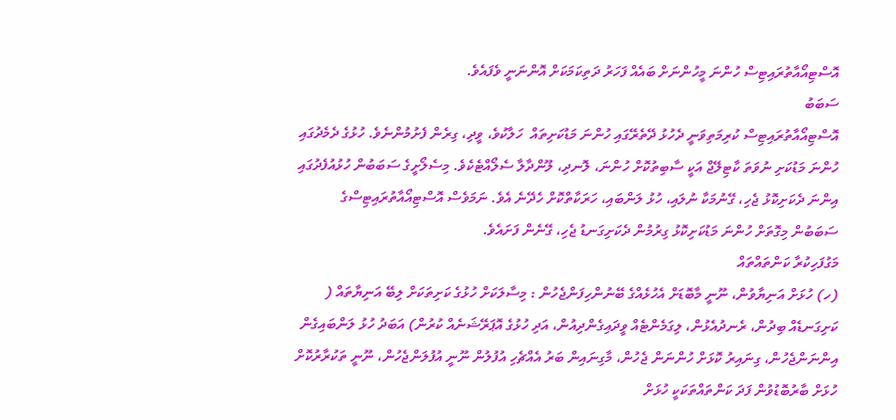އޮސްޓިއޯއާތުރައިޓިސް ހުންނަ މީހުންނަށް ބައެއް ފަހަރު ދަތިކަމަކަށް އޮންނަނީ ވެފައެވެ.
ސަބަބު
އޮސްޓިއޯއާތުރައިޓިސް ކުރިމަތިވަނީ ދެހުޅު ދޭތެރޭގައި ހުންނަ މަޑުކަށިތައް  ހަލާކުވެ، ވީދި، ގިރެން ފެށުމުންނެވެ. ހުޅުގެ ދެމެދުގައި ހުންނަ މަޑުކަށި ނުވަތަ ކާޓިލޭޖް އަކީ ސާބިތުކޮށް ހުންނަ، ލޮނދި، ލޫންދާލާ ސެލޯއްޓެކެވެ. މިސެލޯށީގެ ސަބަބުން ހުޅުއުފެދުގައި އިންނަ ދެކަށިކޮޅު ޖެހި، ގޭނުމަކާ ނުލައި، ހުޅު ލަންބައި، ހަރަކާތްކޮށް ހެދޭނެ އެވެ. ނަމަވެސް އޮސްޓިއޯއާތުރައިޓިސްގެ ސަބަބުން މިގޮތަށް ހުންނަ މަޑުކަށިކޮޅު ގިރުމުން ދެކަށިގަނޑު ޖެހި، ގޭނެން ފަށައެވެ.
މަގުފަހިކުރާ ކަންތައްތައް
(ހ) ހުޅަށް އަނިޔާވުން، ނޫނީ މާބޮޑަށް އެހުޅެއްގެ ބޭނުންހިފަންޖެހުން : މިސާލަކަށް ހުޅުގެ ކަށިތަކަށް ލިބޭ އަނިޔާތައް ( ކަށިގަނޑެއް ބިދުން، ރެނދުއެޅުން، ލިގަމެންޓެއް ވީދައިގެންދިއުން، އަދި ހުޅުގެ އޮޕަރޭޝަނެއް ކުރުން) އަބަދު ހުޅު ލަންބައިގެން އިންނަންޖެހުން، ގިނައިރު ކޮޅަށް ހުންނަން ޖެހުން، މާގިނައިން ބަރު އެއްޗެހި އުފުލުން ނޫނީ އުފުލަންޖެހުން، ނޫނީ ތަކުރާރުކޮށް ހުޅަށް ބާރުބޮޑުވުން ފަދަ ކަންތައްތަކަކީ ހުޅަށް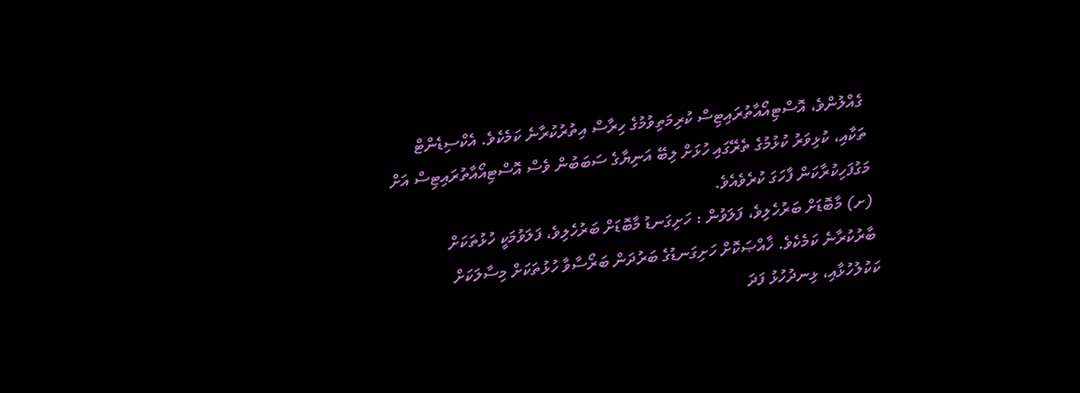ގެއްލުންވެ، އޮސްޓިއޯއާތުރައިޓިސް ކުރިމަތިވުމުގެ ހިރާސް އިތުރުކުރާނެ ކަމެކެވެ. އެކްސިޑެންޓް ތަކާއި، ކުޅިވަރު ކުޅުމުގެ ތެރޭގައި ހުޅަށް ލިބޭ އަނިޔާގެ ސަބަބުން ވެސް އޮސްޓިއޯއާތުރައިޓިސް އަށް މަގުފަހިކުރާކަން ފާހަގަ ކުރެވެއެވެ.
(ށ) މާބޮޑަށް ބަރުހެލިވެ، ފަލަވުން : ހަށިގަނޑު މާބޮޑަށް ބަރުހެލިވެ، ފަލަވުމަކީ ހުޅުތަކަށް ބާރުކުރާނެ ކަމެކެވެ. ޚާއްޞަކޮށް ހަށިގަނޑުގެ ބަރުދަން ބަރޯސާވާ ހުޅުތަކަށް މިސާލަކަށް ކަކުލުހުޅާއި، ޅިނދުހުޅު ފަދަ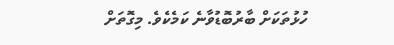ހުޅުތަކަށް ބާރުބޮޑުވާނެ ކަމެކެވެ. މިގޮތަށް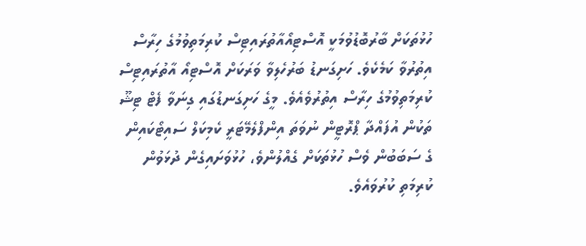ހުޅުތަކަށް ބާރުބޮޑުވުމަކީ އޮސްޓިއޯއާތުރައިޓިސް ކުރިމަތިވުމުގެ ހިރާސް އިތުރުވާ ކަމެކެވެ. ހަށިގަނޑު ބަރުހެލިވާ ވަރަކަށް އޮސްޓިއޯ އާތުރައިޓިސް ކުރިމަތިވުމުގެ ހިރާސް އިތުރުވެއެވެ. މީގެ ހަށިގަނޑުގައި ގިނަވާ ފެޓް ޓިޝޫ ތަކުން އުފައްދާ ޕްރޮޓީން ނުވަތަ އިންފްލެމޭޓަރީ ކެމިކަލް ސައިޓޯކައިން ގެ ސަބަބުން ވެސް ހުޅުތަކަށް ގެއްލުންވެ، ހުޅުވަށައިގެން ދުޅަވުން ކުރިމަތި ކުރުވައެވެ.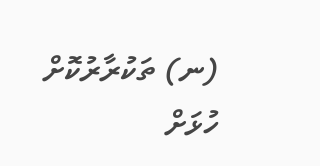(ނ) ތަކުރާރުކޮށް ހުޅަށް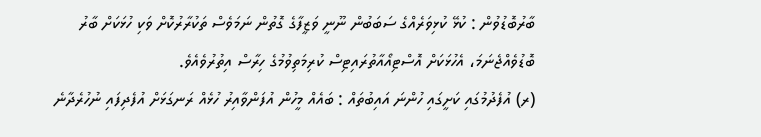ބާރުބޮޑުވުން : ކުޅޭ ކުޅިވަރެއްގެ ސަބަބުން ނޫނީ ވަޒީފާގެ ގޮތުން ނަމަވެސް ތަކުރާރުކޮށް ވަކި ހުޅަކަށް ބާރު ބޮޑުވެއްޖެނަމަ، އެހުޅަކަށް އޮސްޓިއޯއާތުރައިޓިސް ކުރިމަތިވުމުގެ ހިރާސް އިތުރުވެއެވެ.
(ރ) އުފެދުމުގައި ކަށީގައި ހުންނަ އައިބުތައް : ބައެއް މީހުން އުފަންވާއިރު ހުޅެއް ރަނގަޅަށް އުފެދިފައި ނުހުރެދާނެ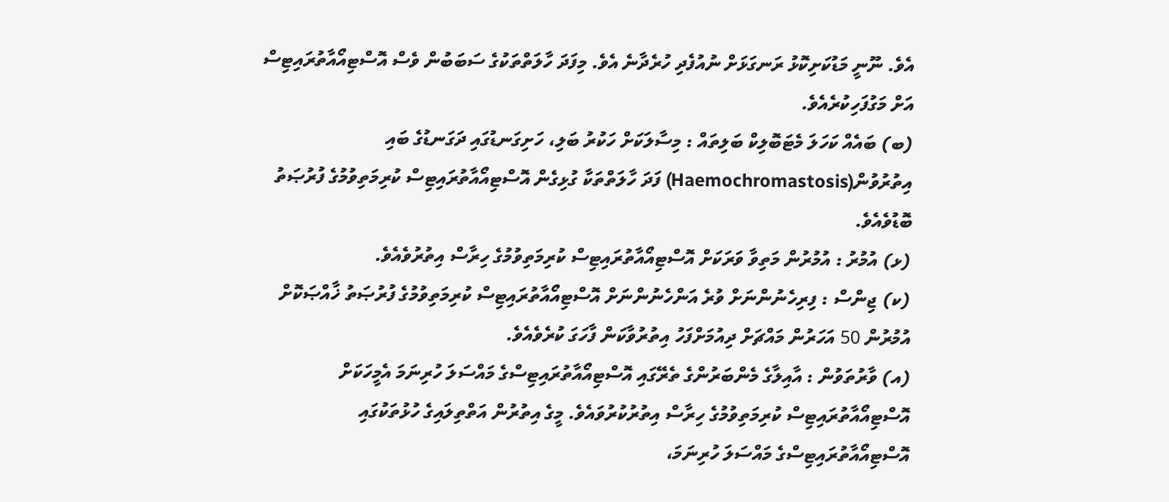އެވެ. ނޫނީ މަޑުކަށިކޮޅު ރަނގަޅަށް ނުއުފެދި ހުރެދާނެ އެވެ. މިފަދަ ހާލަތްތަކުގެ ސަބަބުން ވެސް އޮސްޓިއޯއާތުރައިޓިސް އަށް މަގުފަހިކުރެއެވެ.
(ބ) ބައެއް ކަހަލަ މެޓަބޮލިކް ބަލިތައް : މިސާލަކަށް ހަކުރު ބަލި، ހަށިގަނޑުގައި ދަގަނޑުގެ ބައި އިތުރުވުން(Haemochromastosis) ފަދަ ހާލަތްތަކާ ގުޅިގެން އޮސްޓިއޯއާތުރައިޓިސް ކުރިމަތިވުމުގެ ފުރުޞަތު ބޮޑުވެއެވެ.
(ޅ) އުމުރު : އުމުރުން މަތިވާ ވަރަކަށް އޮސްޓިއޯއާތުރައިޓިސް ކުރިމަތިވުމުގެ ހިރާސް އިތުރުވެއެވެ.
(ކ) ޖިންސް : ފިރިހެނުންނަށް ވުރެ އަންހެނުންނަށް އޮސްޓިއޯއާތުރައިޓިސް ކުރިމަތިވުމުގެ ފުރުޞަތު ޚާއްޞަކޮށް އުމުރުން 50 އަހަރުން މައްޗަށް ދިއުމަށްފަހު އިތުރުވާކަން ފާހަގަ ކުރެވެއެވެ.
(އ) ވާރުތަވުން : އާއިލާގެ މެންބަރުންގެ ތެރޭގައި އޮސްޓިއޯއާތުރައިޓިސްގެ މައްސަލަ ހުރިނަމަ އެމީހަކަށް އޮސްޓިއޯއާތުރައިޓިސް ކުރިމަތިވުމުގެ ހިރާސް އިތުރުކުރުވައެވެ. މީގެ އިތުރުން އަތްތިލައިގެ ހުޅުތަކުގައި އޮސްޓިއޯއާތުރައިޓިސްގެ މައްސަލަ ހުރިނަމަ،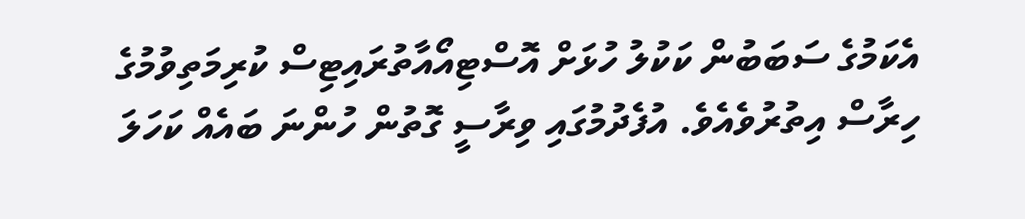އެކަމުގެ ސަބަބުން ކަކުލު ހުޅަށް އޮސްޓިއޯއާތުރައިޓިސް ކުރިމަތިވުމުގެ ހިރާސް އިތުރުވެއެވެ. އުފެދުމުގައި ވިރާސީ ގޮތުން ހުންނަ ބައެއް ކަހަލަ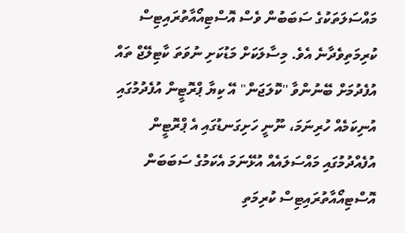މައްސަލަތަކުގެ ސަބަބުން ވެސް އޮސްޓިއޯއާތުރައިޓިސް ކުރިމަތިވެދާނެ އެވެ. މިސާލަކަށް މަޑުކަށި ނުވަތަ ކާޓިލޭޖް ތައް އުފެދުމަށް ބޭނުންވާ ''ކޮލަޖަން" އޭ ކިޔާ ޕްރޮޓީން އުފެދުމުގައި އުނިކަމެއް ހުރިނަމަ، ނޫނީ ހަށިގަނޑުގައި އެ ޕްރޮޓީން އުފެއްދުމުގައި މައްސަލައެއް އުޅޭނަމަ އެކަމުގެ ސަބަބަން އޮސްޓިއޯއާތުރައިޓިސް ކުރިމަތި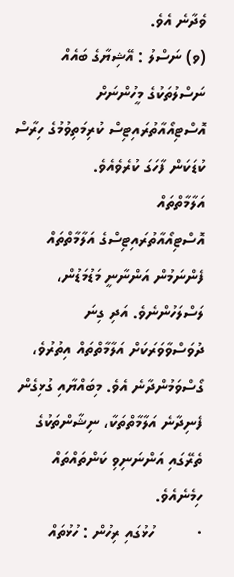ވެދާނެ އެވެ.
(ވ) ނަސްލު : އޭޝިޔާގެ ބައެއް ނަސްލުތަކުގެ މީހުންނަށް އޮސްޓިއޯއާތުރައިޓިސް ކުރިމަތިވުމުގެ ހިރާސް ކުޑަކަން ފާހަގަ ކުރެވެއެވެ.
އަލާމާތްތައް
އޮސްޓިއޯއާތުރައިޓިސްގެ އަލާމާތްތައް ފެންނަމުން އަންނާނީ މަޑުމަޑުން، ލަސްލަހުންނެވެ. އަދި ގިނަ ދުވަސްވާވަރަކަށް އަލާމާތްތައް އިތުރުވެ، ގޯސްވަމުންދާނެ އެވެ. މިބައްޔާއި ގުޅިގެން ފެނިދާނެ އަލާމާތްތަކާ، ނިޝާންތަކުގެ ތެރޭގައި އަންނަނިވި ކަންތައްތައް ހިމެނެއެވެ.
·         ހުޅުގައި ރިހުން : ހުޅުތައް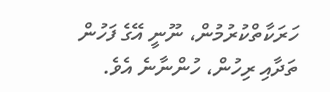ހަރަކާތްކުރުމުން، ނޫނީ އޭގެ ފަހުން  ތަދާއި ރިހުން، ހުންނާނެ އެވެ.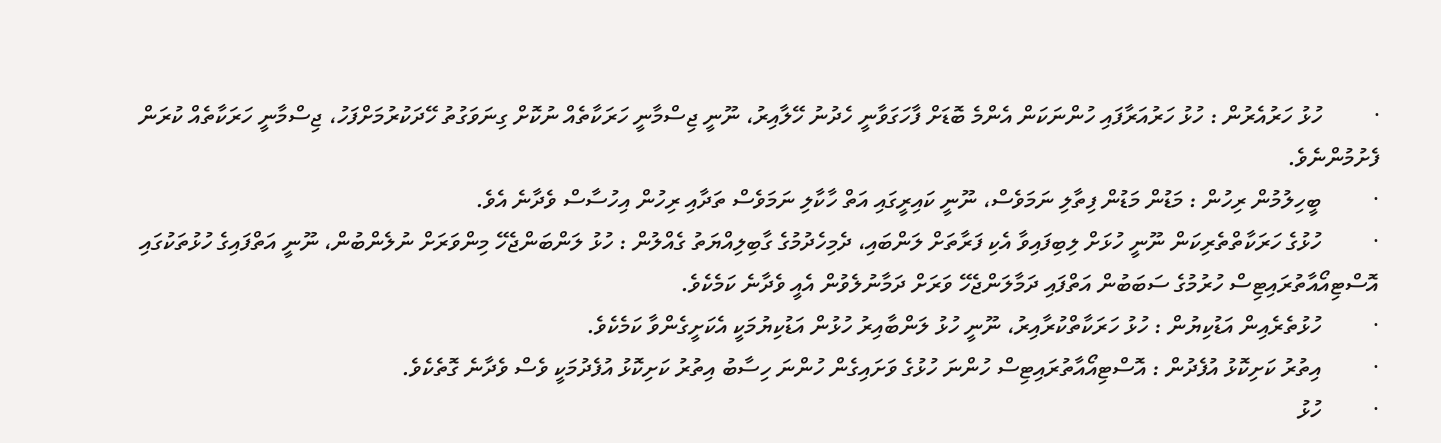·         ހުޅު ހަރުއެރުން : ހުޅު ހަރުއަރާފައި ހުންނަކަން އެންމެ ބޮޑަށް ފާހަގަވާނީ ހެދުނު ހޭލާއިރު، ނޫނީ ޖިސްމާނީ ހަރަކާތެއް ނުކޮށް ގިނަވަގުތު ހޭދަކުރުމަށްފަހު، ޖިސްމާނީ ހަރަކާތެއް ކުރަން ފެށުމުންނެވެ.
·         ބީހިލުމުން ރިހުން : މަޑުން މަޑުން ފިތާލި ނަމަވެސް، ނޫނީ ކައިރީގައި އަތް ހާކާލި ނަމަވެސް ތަދާއި ރިހުން އިހުސާސް ވެދާނެ އެވެ.
·         ހުޅުގެ ހަރަކާތްތެރިކަން ނޫނީ ހުޅަށް ލިބިފައިވާ އެކި ފަރާތަށް ލަންބައި، ދެމިހެދުމުގެ ގާބިލިއްޔަތު ގެއްލުން : ހުޅު ލަންބަންޖެހޭ މިންވަރަށް ނުލެންބުން، ނޫނީ އަތްފައިގެ ހުޅުތަކުގައި އޮސްޓިއޯއާތުރައިޓިސް ހުރުމުގެ ސަބަބުން އަތްފައި ދަމާލަންޖެހޭ ވަރަށް ދަމާނުލެވުން އެއީ ވެދާނެ ކަމެކެވެ.
·         ހުޅުތެރެއިން އަޑުކިޔުން : ހުޅު ހަރަކާތްކުރާއިރު، ނޫނީ ހުޅު ލަންބާއިރު ހުޅުން އަޑުކިޔުމަކީ އެކަށީގެންވާ ކަމެކެވެ.
·         އިތުރު ކަށިކޮޅު އުފެދުން : އޮސްޓިއޯއާތުރައިޓިސް ހުންނަ ހުޅުގެ ވަށައިގެން ހުންނަ ހިސާބު އިތުރު ކަށިކޮޅު އުފެދުމަކީ ވެސް ވެދާނެ ގޮތެކެވެ.
·         ހުޅު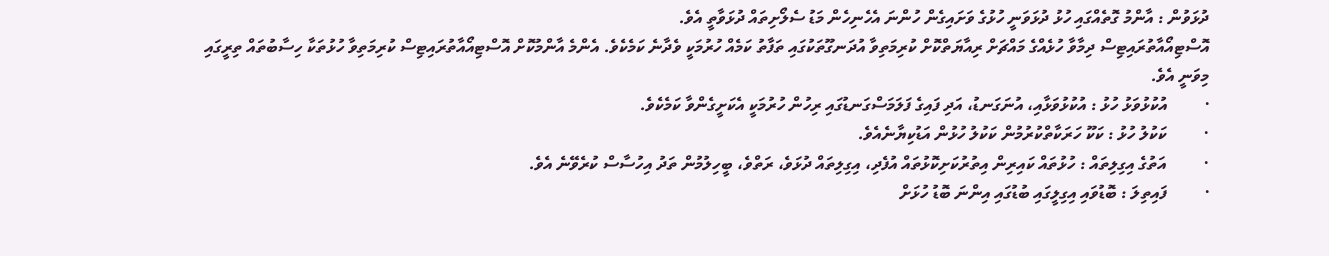ދުޅަވުން : އާންމު ގޮތެއްގައި ހުޅު ދުޅަވަނީ ހުޅުގެ ވަށައިގެން ހުންނަ އެހެނިހެން މަޑު ސެލޯށިތައް ދުޅަވާތީ އެވެ.
އޮސްޓިއޯއާތުރައިޓިސް ދިމާވާ ހުޅެއްގެ މައްޗަށް ރިއާޔަތްކޮށް ކުރިމަތިވާ އުދަނގޫތަކުގައި ތަފާތު ކަމެއް ހުރުމަކީ ވެދާނެ ކަމެކެވެ. އެންމެ އާންމުކޮށް އޮސްޓިއޯއާތުރައިޓިސް ކުރިމަތިވާ ހުޅުތަކާ ހިސާބުތައް ތިރީގައި މިވަނީ އެވެ.
·         އުކުޅުވަޅު ހުޅު : އުކުޅުވަޅާއި، އުނަގަނޑު، އަދި ފައިގެ ފަލަމަސްގަނޑުގައި ރިހުން ހުރުމަކީ އެކަށީގެންވާ ކަމެކެވެ.
·         ކަކުލު ހުޅު : ކަކޫ ހަރަކާތްކުރުމުން ކަކުލު ހުޅުން އަޑުކިޔާނެއެވެ.
·         އަތުގެ އިގިލިތައް : ހުޅުތައް ކައިރިން އިތުރުކަށިކޮޅުތައް އުފެދި، އިގިލިތައް ދުޅަވެ، ރަތްވެ، ބީހިލުމުން ތަދު އިހުސާސް ކުރެވޭނެ އެވެ.
·         ފައިތިލަ : ބޮޑުވައި އިގިލީގައި ބުޑުގައި އިންނަ ބޮޑު ހުޅަށް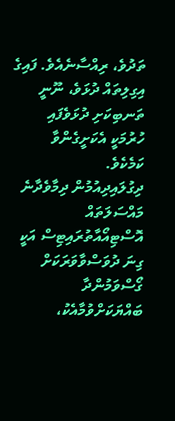ތަދުވެ، ރިއްސާނެއެވެ. ފައިގެ އިގިލިތައް ދުޅަވެ، ނޫނީ ތަނބިކަށި ދުޅަވެފައި ހުރުމަކީ އެކަށީގެންވާ ކަމެކެވެ.
ދިގުލައިދިއުމުން ދިމާވެދާނެ މައްސަލަތައް
އޮސްޓިއޯއާތުރައިޓިސް އަކީ ގިނަ ދުވަސްވާވަރަކަށް ގޯސްވަމުންދާ ބައްޔަކަށްވުމާއެކު،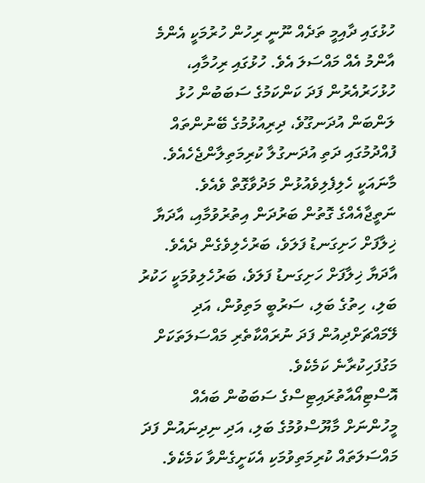ހުޅުގައި ދާއިމީ ތަދެއް ނޫނީ ރިހުން ހުރުމަކީ އެންމެ އާންމު އެއް މައްސަލަ އެވެ. ހުޅުގައި ރިހުމާއި، ހުޅުހަރުއެރުން ފަދަ ކަންކަމުގެ ސަބަބުން ހުޅު ލަންބަން އުދަނގޫވެ، ދިރިއުޅުމުގެ ބޭނުންތައް ފުއްދުމުގައި ދަތި އުދަނގުލާ ކުރިމަތިލާންޖެހެއެވެ. މާނައަކީ ހެލިފެލިވެއުޅުން މަދުވާގޮތް ވެއެވެ. ނަތީޖާއެއްގެ ގޮތުން ބަރުދަން އިތުރުވުމާއި، އާދަޔާ ޚިލާފަށް ހަށިގަނޑު ފަލަވެ، ބަރުހެލިވެގެން ދެއެވެ. އާދަޔާ ޚިލާފަށް ހަށިގަނޑު ފަލަވެ، ބަރުހެލިވުމަކީ ހަކުރު ބަލި، ހިތުގެ ބަލި، ސަރުބީ މަތިވުން، އަދި ލޭމައްޗަށްދިއުން ފަދަ ނުރައްކާތެރި މައްސަލަތަކަށް މަގުފަހިކުރާނެ ކަމެކެވެ.
އޮސްޓިއޯއާތުރައިޓިސްގެ ސަބަބުން ބައެއް މީހުންނަށް މާޔޫސްވުމުގެ ބަލި، އަދި ނިދިނައުން ފަދަ މައްސަލަތައް ކުރިމަތިވުމަކި އެކަށީގެންވާ ކަމެކެވެ.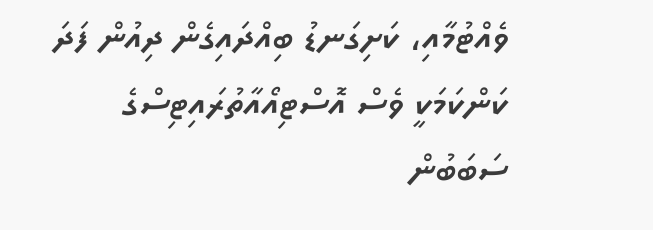ވެއްޓުމާއި، ކަށިގަނޑު ބިއްދައިގެން ދިއުން ފަދަ ކަންކަމަކީ ވެސް އޮސްޓިއޯއާތުރައިޓިސްގެ ސަބަބުން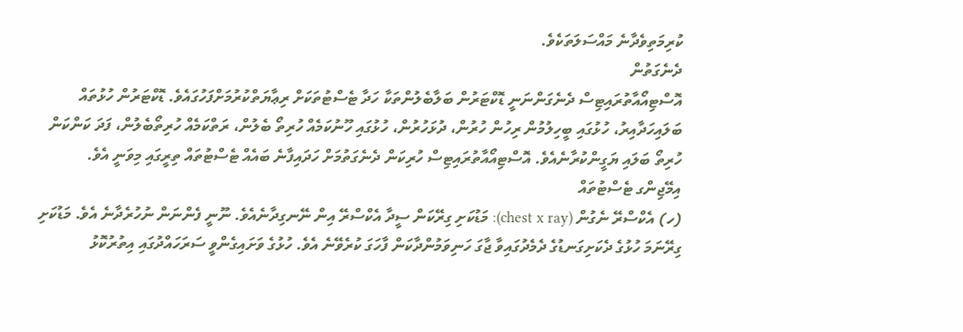ކުރިމަތިވެދާނެ މައްސަލަތަކެވެ.
ދެނެގަތުން
އޮސްޓިއޯއާތުރައިޓިސް ދެނެގަންނަނީ ޑޮކްޓަރުން ބަލާބެލުންތަކާ ހަދާ ޓެސްޓުތަކަށް ރިޢާޔަތްކުރުމަށްފަހުގައެވެ. ޑޮކްޓަރުން ހުޅުތައް ބަލައިހަދާއިރު، ހުޅުގައި ބީހިލުމުން ރިހުން ހުރުން، ދުޅަހުރުން، ހުޅުގައި ހޫނުކަމެއް ހުރިތޯ ބެލުން، ރަތްކަމެއް ހުރިތޯބެލުން، ފަދަ ކަންކަން ހުރިތޯ ބަލައި ޔަގީންކުރާނެއެވެ. އޮސްޓިއޯއާތުރައިޓިސް ހުރިކަން ދެނެގަތުމަށް ހަދައިފާނެ ބައެއް ޓެސްޓުތައް ތިރީގައި މިވަނީ އެވެ.
އިމޭޖިންގ ޓެސްޓުތައް
(ހ) އެކްސްރޭ ނެގުން (chest x ray): މަޑުކަށި ގިރޭކަން ސީދާ އެކްސްރޭ އިން ނޭނގިދާނެއެވެ. ނޫނީ ފެންނަން ނުހުރެދާނެ އެވެ. މަޑުކަށި ގިރޭނަމަ ހުޅުގެ ދެކަށިގަނޑުގެ ދެމެދުގައިވާ ޖާގަ ހަނިވަމުންދާކަން ފާހަގަ ކުރެވޭނެ އެވެ. ހުޅުގެ ވަށައިގެންވީ ސަރަހައްދުގައި އިތުރުކޮޅު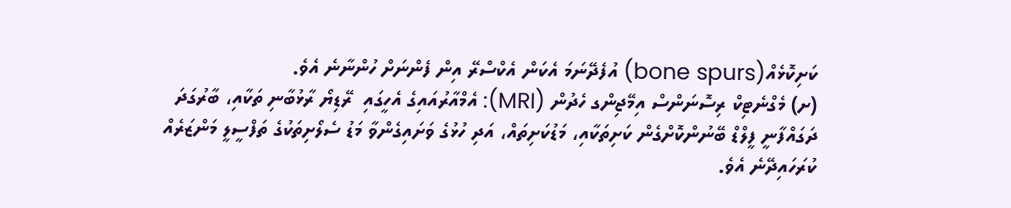ކަށިކޮޅެއް(bone spurs) އުފެދޭނަމަ އެކަން އެކްސްރޭ އިން ފެންނަށް ހުންނާނެ އެވެ.
(ށ) މެގްނެޓިކް ރިސޮނަންސް އިމޭޖިންގ ހެދުން (MRI): އެމްއާރުއައިގެ އެހީގައި  ރޭޑިޔޯ ރާޅުބާނި ތަކާއި، ބާރުގަދަ ދަގައްފާނީ ފީލްޑް ބޭނުންކޮށްގެން ކަށިތަކާއި، މަޑުކަށިތައް، އަދި ހުޅުގެ ވަށައިގެންވާ މަޑު ސެލޯށިތަކުގެ ތަފްސީލީ މަންޒަރެއް ކުރަހައިދޭނެ އެވެ.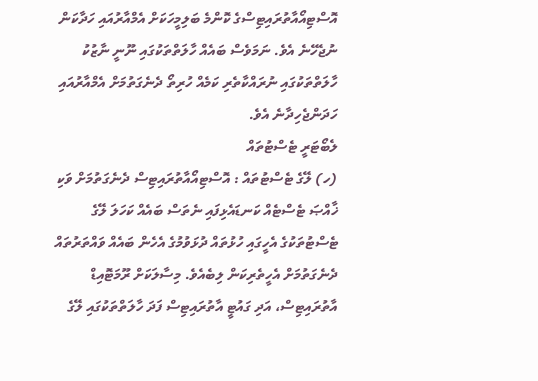އޮސްޓިއޯއާތުރައިޓިސްގެ ކޮންމެ ބަލިމީހަކަށް އެމްއާރުއައި ހަދާކަން ނުޖެހޭނެ އެވެ. ނަމަވެސް ބައެއް ހާލަތްތަކުގައި ނޫނީ ނާޒުކު ހާލަތްތަކުގައި ނުރައްކާތެރި ކަމެއް ހުރިތޯ ދެނެގަތުމަށް އެމްއާރުއައި ހަދަންޖެހިދާނެ އެވެ.
ލެބޯޓަރީ ޓެސްޓުތައް
(ހ) ލޭގެ ޓެސްޓުތައް : އޮސްޓިއޯއާތުރައިޓިސް ދެނެގަތުމަށް ވަކި ޚާއްޞަ ޓެސްޓެއް ކަނޑައެޅިފައި ނެތަސް ބައެއް ކަހަލަ ލޭގެ ޓެސްޓުތަކުގެ އެހީގައި ހުޅުތައް ދުޅަވުމުގެ އެހެން ބައެއް ވައްތަރުތައް ދެނެގަތުމަށް އެހީތެރިކަން ލިބެއެވެ. މިސާލަކަށް ރޫމަޓޮއިޑް އާތުރައިޓިސް، އަދި ގައުޓީ އާތުރައިޓިސް ފަދަ ހާލަތްތަކުގައި ލޭގެ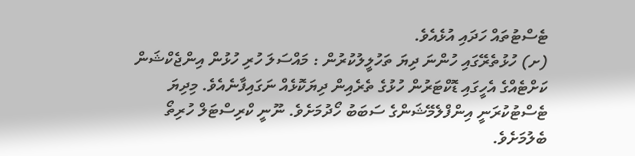ޓެސްޓުތައް ހަދައި އުޅެއެވެ.
(ށ) ހުޅުތެރޭގައި ހުންނަ ދިޔަ ތަހުލީލުކުރުން : މައްސަލަ ހުރި ހުޅުން އިންޖެކްޝަން ކަށްޓެއްގެ އެހީގައި ޑޮކްޓަރުން ހުޅުގެ ތެރެއިން ދިޔަކޮޅެއް ނަގައިފާނެއެވެ. މިދިޔަ ޓެސްޓުކުރަނީ އިންފްލެމޭޝަންގެ ސަބަބު ހޯދުމަށެވެ. ނޫނީ ކްރިސްޓަލް ހުރިތޯ ބެލުމަށެވެ.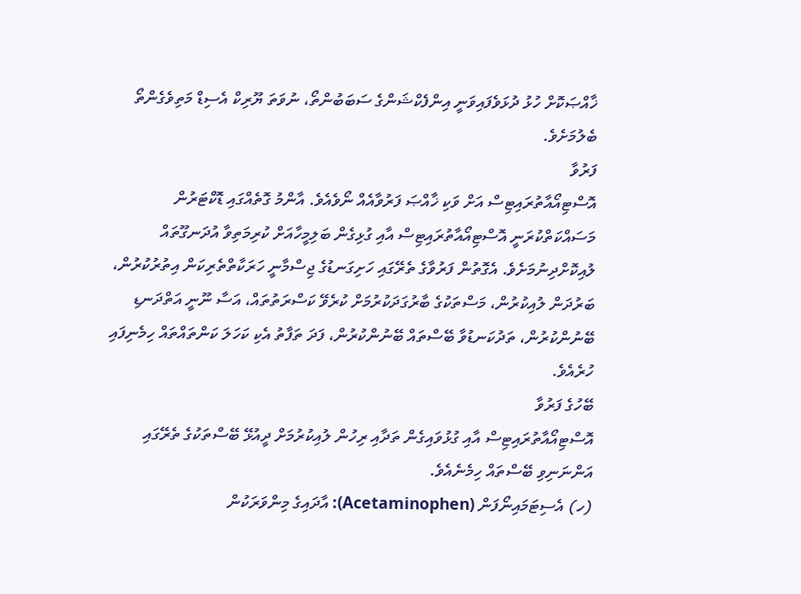ޚާއްޞަކޮށް ހުޅު ދުޅަވެފައިވަނީ އިންފެކްޝަންގެ ސަބަބުންތޯ، ނުވަތަ ޔޫރިކް އެސިޑް މަތިވެގެންތޯ ބެލުމަށެވެ.
ފަރުވާ
އޮސްޓިއޯއާތުރައިޓިސް އަށް ވަކި ޚާއްޞަ ފަރުވާއެއް ނޯވެއެވެ. އާންމު ގޮތެއްގައި ޑޮކްޓަރުން މަސައްކަތްކުރަނީ އޮސްޓިއޯއާތުރައިޓިސް އާއި ގުޅިގެން ބަލިމީހާއަށް ކުރިމަތިވާ އުދަނގޫތައް ލުއިކޮށްދިނުމަށެވެ. އެގޮތުން ފަރުވާގެ ތެރޭގައި ހަށިގަނޑުގެ ޖިސްމާނީ ހަރަކާތްތެރިކަން އިތުރުކުރުން، ބަރުދަން ލުއިކުރުން، މަސްތަކުގެ ބާރުގަދަކުރުމަށް ކުރެވޭ ކަސްރަތުތައް، އަސާ ނޫނީ އަތްދަނޑި ބޭނުންކުރުން، ތަދުކަނޑުވާ ބޭސްތައް ބޭނުންކުރުން، ފަދަ ތަފާތު އެކި ކަހަލަ ކަންތައްތައް ހިމެނިފައި ހުރެއެވެ.
ބޭހުގެ ފަރުވާ
އޮސްޓިއޯއާތުރައިޓިސް އާއި ގުޅުވައިގެން ތަދާއި ރިހުން ލުއިކުރުމަށް ދީއުޅޭ ބޭސްތަކުގެ ތެރޭގައި އަންނަނިވި ބޭސްތައް ހިމެނެއެވެ.
(ހ) އެސިޓަމައިނޯފަން (Acetaminophen): އާދައިގެ މިންވަރަކުން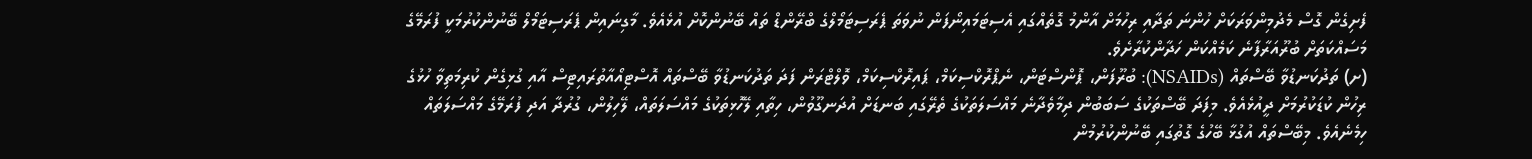ފެށިގެން ގޮސް މެދުމިންވަރަކަށް ހުންނަ ތަދާއި ރިހުމަށް އާންމު ގޮތެއްގައި އެސިޓަމައިނޯފަން ނުވަތަ ޕެރަސިޓަމޯލްގެ ބްރޭންޑް ތައް ބޭނުންކޮށް އުޅެއެވެ. މާގިނައިން ޕެރަސިޓަމޯލް ބޭނުންކުރުމަކީ ފުރަމޭގެ މަސައްކަތަށް ބުރޫއަރާފާނެ ކަމެއްކަން ހަދާންކުރާށެވެ.
(ށ) ތަދުކަނޑުވާ ބޭސްތައް (NSAIDs): ބުރޫފަން، ޕޮންސްޓަން، ނެޕްރޮކްސިކަމް، ޕައިރޮކްސިކަމް، ވޮލްޓްރަން ފަދަ ތަދުކަނޑުވާ ބޭސްތައް އޮސްޓިއޯއާތުރައިޓިސް އާއި ގުޅިގެން ކުރިމަތިވާ ހުޅުގެ ރިހުން ކުޑަކުރުމަށް ދީއުޅެއެވެ. މިފަދަ ބޭސްތަކުގެ ސަބަބުން ދިމާވެދާނެ މައްސަލަތަކުގެ ތެރޭގައި ބަނޑަށް އުދަނގޫވުން، ހިތާއި ލޭހޮޅިތަކުގެ މައްސަލަތައް، ލޭހިލުން، ގުރުދާ އަދި ފުރަމޭގެ މައްސަލަތައް ހިމެނެއެވެ. މިބޭސްތައް އުގުޅާ ބޭހުގެ ގޮތުގައި ބޭނުންކުރުމުން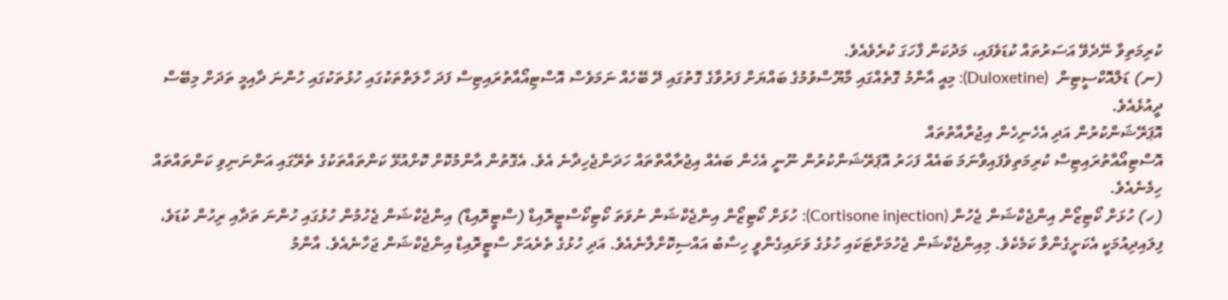ކުރިމަތިވާ ނޭދެވޭ އަސަރުތައް ކުޑަވެފައި، މަދުކަން ފާހަގަ ކުރެވެއެވެ.
(ނ) ޑަލްއޮކްސީޓިން  (Duloxetine): މިއީ އާންމު ގޮތެއްގައި މާޔޫސްވުމުގެ ބައްޔަށް ފަރުވާގެ ގޮތުގައި ދޭ ބޭހެއް ނަމަވެސް އޮސްޓިއޯއާތުރައިޓިސް ފަދަ ހާލަތްތަކުގައި ހުޅުތަކުގައި ހުންނަ ދާއިމީ ތަދަށް މިބޭސް ދީއުޅެއެވެ.
އޮޕަރޭޝަންކުރުން އަދި އެހެނިހެން އިޖުރާއާތުތައް
އޮސްޓިއޯއާތުރައިޓިސް ކުރިމަތިވެފައިވާނަމަ ބައެއް ފަހަރު އޮޕަރޭޝަންކުރުން ނޫނީ އެހެން ބައެއް އިޖުރާއާތްތައް ހަދަންޖެހިދާނެ އެވެ. އެގޮތުން އާންމުކޮށް ކޮށްއުޅޭ ކަންތައްތަކުގެ ތެރޭގައި އަންނަނިވި ކަންތައްތައް ހިމެނެއެވެ.
(ހ) ހުޅަށް ކޯޓިޒޯން އިންޖެކްޝަން ޖެހުން (Cortisone injection): ހުޅަށް ކޯޓިޒޯން އިންޖެކްޝަން ނުވަތަ ކޯޓިކޯސްޓީރޮއިޑް (ސްޓީރޮއިޑް) އިންޖެކްޝަން ޖެހުމުން ހުޅުގައި ހުންނަ ތަދާއި ރިހުން ކުޑަވެ، ފިލައިދިއުމަކީ އެކަށީގެންވާ ކަމެކެވެ. މިއިންޖެކްޝަން ޖެހުމަށްޓަކައި ހުޅުގެ ވަށައިގެންވީ ހިސާބު އައްސިކޮށްލާނެއެވެ. އަދި ހުޅުގެ ތެރެއަށް ސްޓީރޮއިޑް އިންޖެކްޝަން ޖަހާނެއެވެ. އާންމު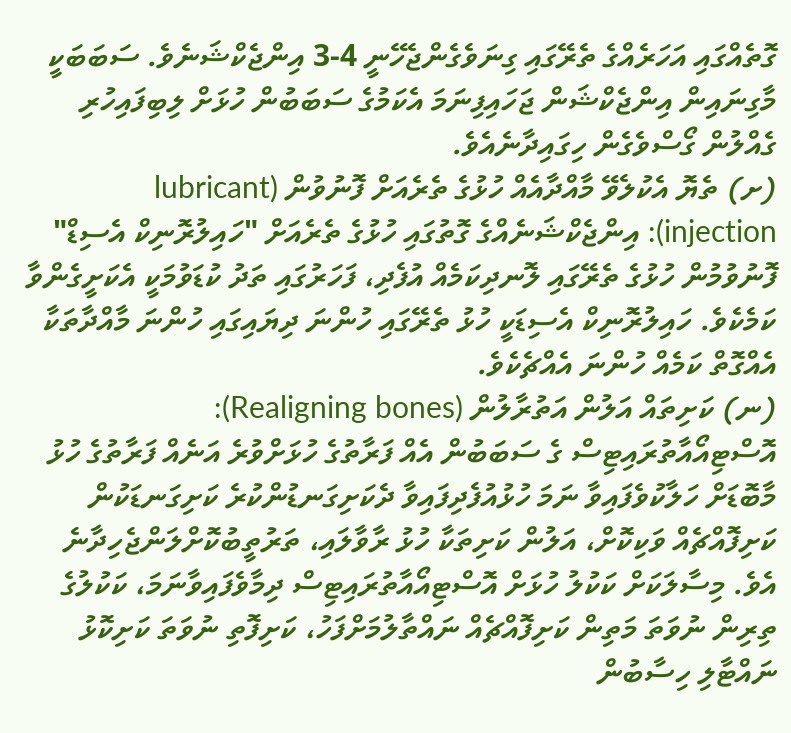ގޮތެއްގައި އަހަރެއްގެ ތެރޭގައި ގިނަވެގެންޖެހޭނީ 4-3 އިންޖެކްޝަނެވެ. ސަބަބަކީ މާގިނައިން އިންޖެކްޝަން ޖަހައިފިނަމަ އެކަމުގެ ސަބަބުން ހުޅަށް ލިބިފައިހުރި ގެއްލުން ގޯސްވެގެން ހިގައިދާނެއެވެ.
(ށ) ތެޔޮ އެކުލެވޭ މާއްދާއެއް ހުޅުގެ ތެރެއަށް ފޮނުވުން (lubricant injection): އިންޖެކްޝަނެއްގެ ގޮތުގައި ހުޅުގެ ތެރެއަށް "ހައިލުރޮނިކް އެސިޑް" ފޮނުވުމުން ހުޅުގެ ތެރޭގައި ލޮނދިކަމެއް އުފެދި، ފަހަރުގައި ތަދު ކުޑަވުމަކީ އެކަށީގެންވާ ކަމެކެވެ. ހައިލުރޮނިކް އެސިޑަކީ ހުޅު ތެރޭގައި ހުންނަ ދިޔައިގައި ހުންނަ މާއްދާތަކާ އެއްގޮތް ކަމެއް ހުންނަ އެއްޗެކެވެ.
(ނ) ކަށިތައް އަލުން އަތުރާލުން (Realigning bones): އޮސްޓިއޯއާތުރައިޓިސް ގެ ސަބަބުން އެއް ފަރާތުގެ ހުޅަށްވުރެ އަނެއް ފަރާތުގެ ހުޅު މާބޮޑަށް ހަލާކުވެފައިވާ ނަމަ ހުޅުއުފެދިފައިވާ ދެކަށިގަނޑުންކުރެ ކަށިގަނޑަކުން ކަށިފޮއްޗެއް ވަކިކޮށް، އަލުން ކަށިތަކާ ހުޅު ރާވާލައި، ތަރުތީބުކޮށްލަންޖެހިދާނެ އެވެ. މިސާލަކަށް ކަކުލު ހުޅަށް އޮސްޓިއޯއާތުރައިޓިސް ދިމާވެފައިވާނަމަ، ކަކުލުގެ ތިރިން ނުވަތަ މަތިން ކަށިފޮއްޗެއް ނައްތާލުމަށްފަހު، ކަށިފޮތި ނުވަތަ ކަށިކޮޅު ނައްޓާލި ހިސާބުން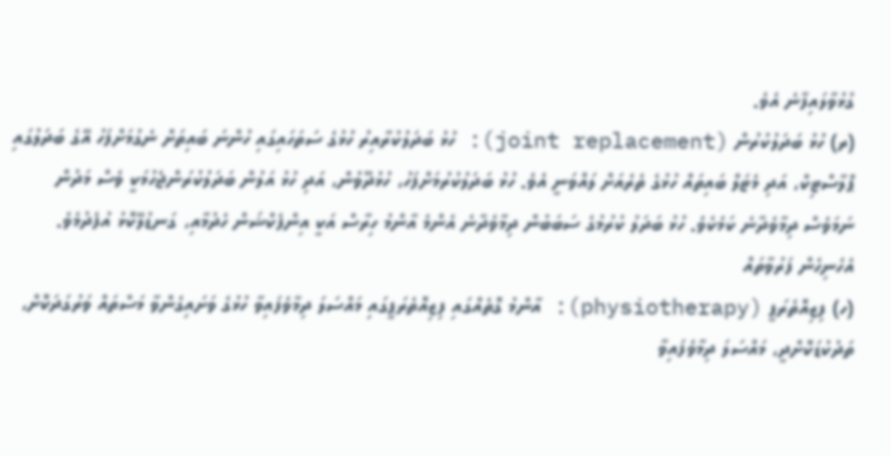ގުޅުވާލައިފާނެ އެވެ.
(ރ) ހުޅު ބަދަލުކުރުން (joint replacement): ހުޅު ބަދަލުކުރާއިރު ހުޅުގެ ސަތަހައިގައި ހުންނަ ބައިތަށް ނެގުމަށްފަހު އޭގެ ބަދަލުގައި ޕްލާސްޓިކް، އަދި މެޓަލް ބައިތައް ހުޅުގެ ތެރެއަށް ލައްވަނީ އެވެ. ހުޅު ބަދަލުކުރުމަށްފަހު، ހުޅުދޫވުން، އަދި ހުޅު އަލުން ބަދަލުކުރަންޖެހުމަކީ ވެސް މަދުން ނަމަވެސް ދިމާވެދާނެ ކަމެކެވެ. ހުޅު ބަދަލު ކުރުމުގެ ސަބަބުން ދިމާވެދާނެ އެންމެ އާންމު ހިރާސް އަކީ އިންފެކްޝަން ހެދުމާއި، ގަނޑުލޭކޮޅު އުފެދުމެވެ.
އެހެނިހެން ފަރުވާތައް
(ހ) ފިޒިއޮތެރަޕީ (physiotherapy): އާންމު ގޮތެއްގައި ފިޒިއޮތެރަޕީގައި މައްސަލަ ދިމާވެފައިވާ ހުޅުގެ ވަށައިގެންވާ މަސްތައް ވަރުގަދަކޮށް، ތަދުކުޑަކޮށްދީ، މައްސަލަ ދިމާވެފައިވާ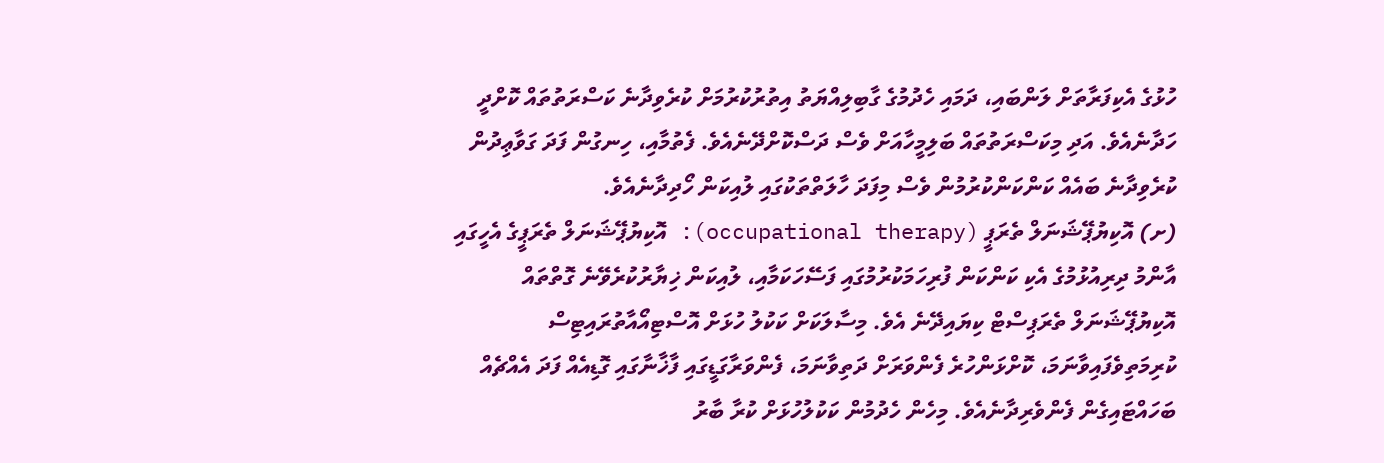ހުޅުގެ އެކިފަރާތަށް ލަންބައި، ދަމައި ހެދުމުގެ ގާބިލިއްޔަތު އިތުރުކުރުމަށް ކުރެވިދާނެ ކަސްރަތުތައް ކޮށްދީ ހަދާނެއެވެ. އަދި މިކަސްރަތުތައް ބަލިމީހާއަށް ވެސް ދަސްކޮށްދޭނެއެވެ. ފެތުމާއި، ހިނގުން ފަދަ ގަވާޢިދުން ކުރެވިދާނެ ބައެއް ކަންކަންކުރުމުން ވެސް މިފަދަ ހާލަތްތަކުގައި ލުއިކަން ހޯދިދާނެއެވެ.
(ށ) އޮކިޔުޕޭޝަނަލް ތެރަޕީ (occupational therapy): އޮކިޔުޕޭޝަނަލް ތެރަޕީގެ އެހީގައި އާންމު ދިރިއުޅުމުގެ އެކި ކަންކަން ފުރިހަމަކުރުމުގައި ފަސޭހަކަމާއި، ލުއިކަން ޚިޔާރުކުރެވޭނެ ގޮތްތައް އޮކިޔުޕޭޝަނަލް ތެރަޕިސްޓް ކިޔައިދޭނެ އެވެ. މިސާލަކަށް ކަކުލު ހުޅަށް އޮސްޓިއޯއާތުރައިޓިސް ކުރިމަތިވެފައިވާނަމަ، ކޮށްޅަންހުރެ ފެންވަރަށް ދަތިވާނަމަ، ފެންވަރާގަޑީގައި ފާޚާނާގައި ގޮޑިއެއް ފަދަ އެއްޗެއް ބަހައްޓައިގެން ފެންވެރިދާނެއެވެ. މިހެން ހެދުމުން ކަކުލުހުޅަށް ކުރާ ބާރު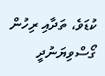ކުޑަވެ، ތަދާއި ރިހުން ގޯސްވިޔަނުދީ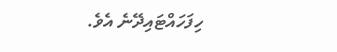ހިފަހައްޓައިދޭނެ އެވެ.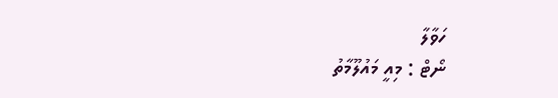ހަވާލާ
ނޯޓް : މިއީ މައުލޫމާތު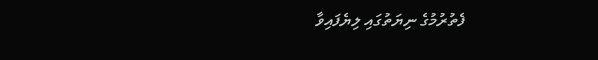ފެތުރުމުގެ ނިޔަތުގައި ލިޔެފައިވާ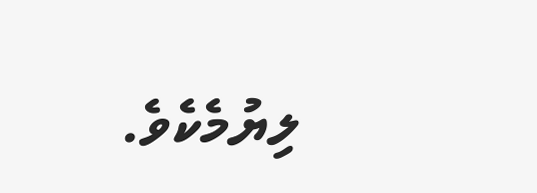ލިޔުމެކެވެ.